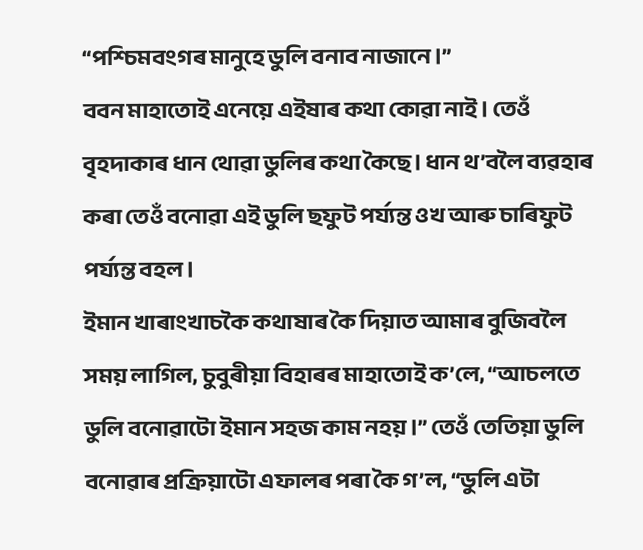“পশ্চিমবংগৰ মানুহে ডুলি বনাব নাজানে।”
ববন মাহাতোই এনেয়ে এইষাৰ কথা কোৱা নাই। তেওঁ বৃহদাকাৰ ধান থোৱা ডুলিৰ কথা কৈছে। ধান থ’বলৈ ব্যৱহাৰ কৰা তেওঁ বনোৱা এই ডুলি ছফুট পৰ্য্যন্ত ওখ আৰু চাৰিফুট পৰ্য্যন্ত বহল।
ইমান খাৰাংখাচকৈ কথাষাৰ কৈ দিয়াত আমাৰ বুজিবলৈ সময় লাগিল, চুবুৰীয়া বিহাৰৰ মাহাতোই ক’লে, “আচলতে ডুলি বনোৱাটো ইমান সহজ কাম নহয়।” তেওঁ তেতিয়া ডুলি বনোৱাৰ প্ৰক্ৰিয়াটো এফালৰ পৰা কৈ গ’ল, “ডুলি এটা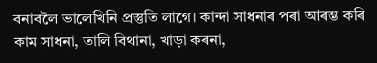বনাবলৈ ভালেখিনি প্ৰস্তুতি লাগে। কান্দা সাধনাৰ পৰা আৰম্ভ কৰি কাম সাধনা, তালি বিথানা, খাড়া কৰনা,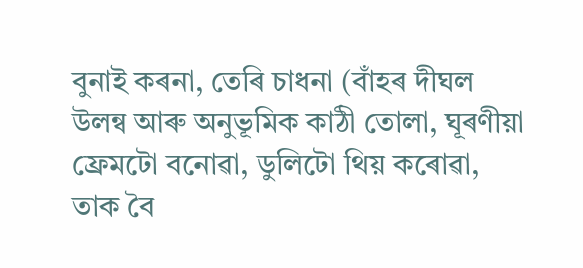বুনাই কৰনা, তেৰি চাধনা (বাঁহৰ দীঘল উলন্ব আৰু অনুভূমিক কাঠী তোলা, ঘূৰণীয়া ফ্ৰেমটো বনোৱা, ডুলিটো থিয় কৰোৱা, তাক বৈ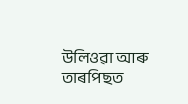উলিওৱা আৰু তাৰপিছত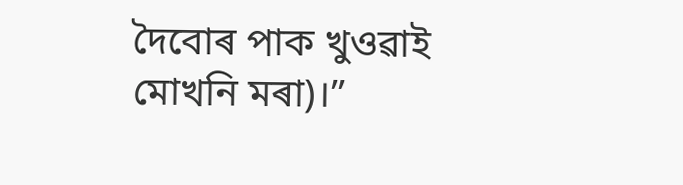দৈবোৰ পাক খুওৱাই মোখনি মৰা)।”